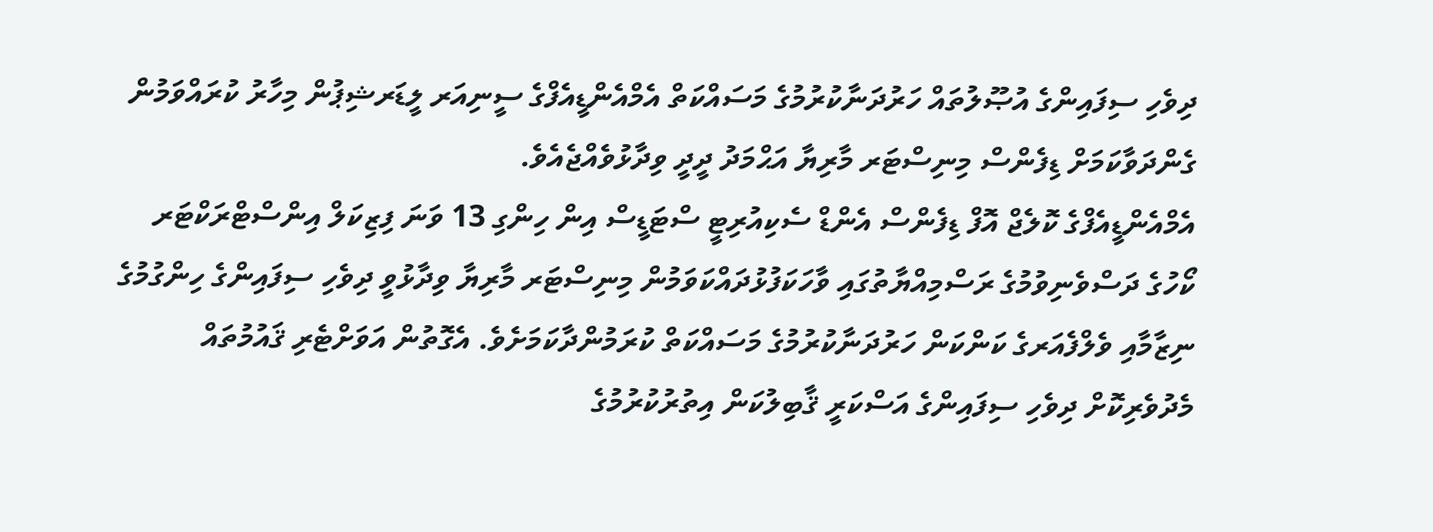ދިވެހި ސިފައިންގެ އުޞޫލުތައް ހަރުދަނާކުރުމުގެ މަސައްކަތް އެމްއެންޑީއެފްގެ ސީނިއަރ ލީޑަރޝިޕުން މިހާރު ކުރައްވަމުން ގެންދަވާކަމަށް ޑިފެންސް މިނިސްޓަރ މާރިޔާ އަޙްމަދު ދީދީ ވިދާޅުވެއްޖެއެވެ.
އެމްއެންޑީއެފްގެ ކޮލެޖް އޮފް ޑިފެންސް އެންޑް ސެކިއުރިޓީ ސްޓަޑީސް އިން ހިންގި 13 ވަނަ ފިޒިކަލް އިންސްޓްރަކްޓަރ ކޯހުގެ ދަސްވެނިވުމުގެ ރަސްމިއްޔާތުގައި ވާހަކަފުޅުދައްކަވަމުން މިނިސްޓަރ މާރިޔާ ވިދާޅުވީ ދިވެހި ސިފައިންގެ ހިންގުމުގެ ނިޒާމާއި ވެލްފެއަރގެ ކަންކަން ހަރުދަނާކުރުމުގެ މަސައްކަތް ކުރަމުންދާކަމަށެވެ. އެގޮތުން އަވަށްޓެރި ޤައުމުތައް މެދުވެރިކޮށް ދިވެހި ސިފައިންގެ އަސްކަރީ ޤާބިލުކަން އިތުރުކުރުމުގެ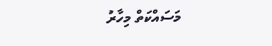މަސައްކަތް މިހާރު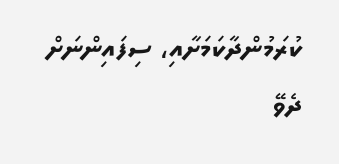ކުރަމުންދާކަމަށާއި، ސިފައިންނަށް ދެވޭ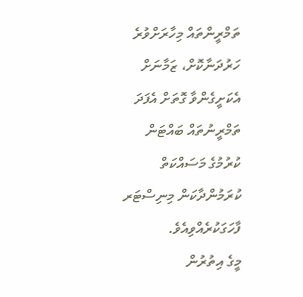ތަމްރީންތައް މިހާރަށްވުރެ ހަރުދަނާކޮށް، ޒަމާނަށް އެކަށީގެންވާ ގޮތަށް އެފަދަ ތަމްރީނުތައް ބައްޓަން ކުރުމުގެ މަސައްކަތް ކުރަމުންދާކަން މިނިސްޓަރ ފާހަގަކުރެއްވިއެވެ.
މީގެ އިތުރުން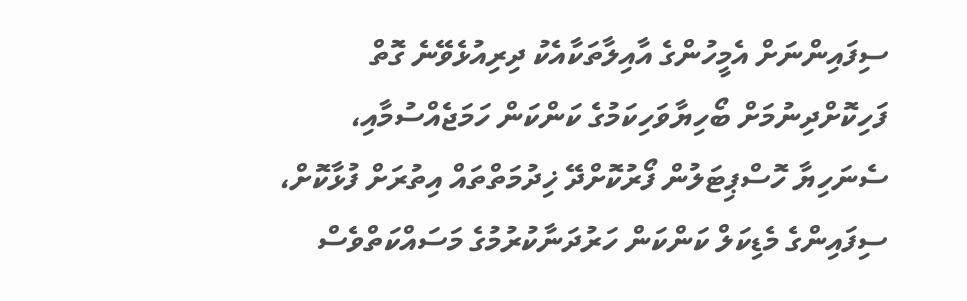ސިފައިންނަށް އެމީހުންގެ އާއިލާތަކާއެކު ދިރިއުޅެވޭނެ ގޮތް ފަހިކޮށްދިނުމަށް ބޯހިޔާވަހިކަމުގެ ކަންކަން ހަމަޖެއްސުމާއި، ސެނަހިޔާ ހޮސްޕިޓަލުން ފޯރުކޮށްދޭ ޚިދުމަތްތައް އިތުރަށް ފުޅާކޮށް، ސިފައިންގެ މެޑިކަލް ކަންކަން ހަރުދަނާކުރުމުގެ މަސައްކަތްވެސް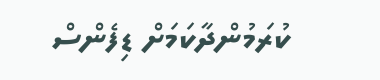ކުރަމުންދާކަމަށް ޑިފެންސް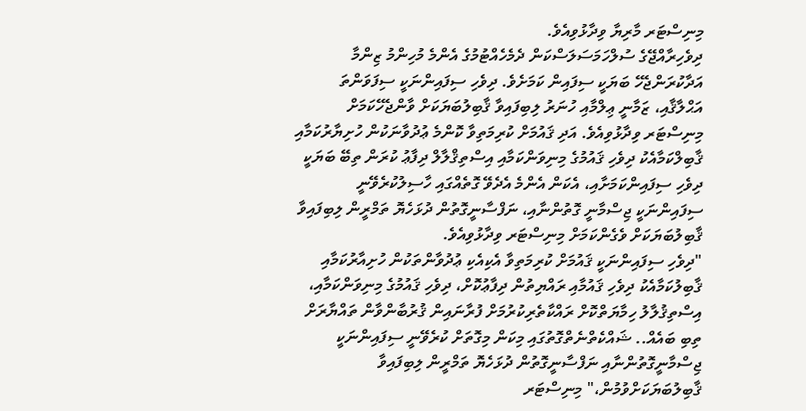މިނިސްޓަރ މާރިޔާ ވިދާޅުވިއެވެ.
ދިވެހިރާއްޖޭގެ ސުލްހަމަސަލަސްކަން ދެމެހެއްޓުމުގެ އެންމެ މުހިންމު ޒިންމާ އަދާކުރަންޖެހޭ ބަޔަކީ ސިފައިން ކަމަށެވެ. ދިވެހި ސިފައިންނަކީ ސިފަވަންތަ އަޙްލާޤާއި، ޒަމާނީ ޢިލްމާއި ހުނަރު ލިބިފައިވާ ޤާބިލުބަޔަކަށް ވާންޖެހޭކަމަށް މިނިސްޓަރ ވިދާޅުވިއެވެ. އަދި ޤައުމަށް ކުރިމަތިވާ ކޮންމެ ޢުދުވާނަކުން ހުށިޔާރުކަމާއި ޤާބިލްކަމާއެކު ދިވެހި ޤައުމުގެ މިނިވަންކަމާއި އިސްތިޤްލާލް ދިފާޢު ކުރަން ތިބޭ ބަޔަކީ ދިވެހި ސިފައިންކަމަށާއި، އެކަން އެންމެ އެދެވޭ ގޮތެއްގައި ހާސިލުކުރެވޭނީ ސިފައިންނަކީ ޖިސްމާނީ ގޮތުންނާއި، ނަފްސާނީގޮތުން ދުޅަހެޔޮ ތަމްރީން ލިބިފައިވާ ޤާބިލުބަޔަކަށް ވެގެންކަމަށް މިނިސްޓަރ ވިދާޅުވިއެވެ.
"ދިވެހި ސިފައިންނަކީ ޤައުމަށް ކުރިމަތިވާ އެކިއެކި ޢުދުވާންތަކުން ހުށިއާރުކަމާއި ޤާބިލުކަމާއެކު ދިވެހި ޤައުމާއި ރައްޔިތުން ދިފާޢުކޮށް، ދިވެހި ޤައުމުގެ މިނިވަންކަމާއި، އިސްތިޤުލާލު ހިމާޔަތްކޮށް ރައްކާތެރިކުރުމަށް ފުރާނައިން ޤުރުބާންވާން ތައްޔާރަށް ތިބި ބައެއް.. ޝައްކެތްނެތްގޮތުގައި މިކަން މިގޮތަށް ކުރެވޭނީ ސިފައިންނަކީ ޖިސްމާނީގޮތުންނާއި ނަފްސާނީގޮތުން ދުޅަހެޔޮ ތަމްރީން ލިބިފައިވާ ޤާބިލުބަޔަކަށްވުމުން،" މިނިސްޓަރ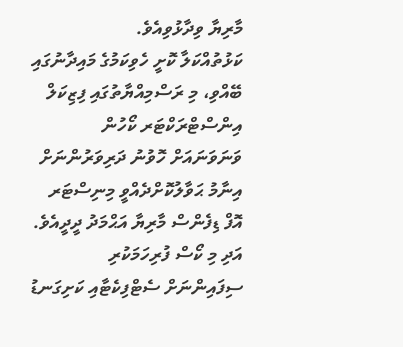މާރިޔާ ވިދާޅުވިއެވެ.
ކަޅުތުއްކަލާ ކޮށީ ހެވިކަމުގެ މައިދާނުގައި ބޭއްވި، މި ރަސްމިއްޔާތުގައި ފިޒިކަލް އިންސްޓްރަކްޓަރ ކޯހުން ވަނަވަނައަށް ހޮވުނު ދަރިވަރުންނަށް އިނާމު ޙަވާލުކޮށްދެއްވީ މިނިސްޓަރ އޮފް ޑިފެންސް މާރިޔާ އަޙްމަދު ދީދީއެވެ. އަދި މި ކޯސް ފުރިހަމަކުރި ސިފައިންނަށް ސެޓްފިކެޓާއި ކަށިގަނޑު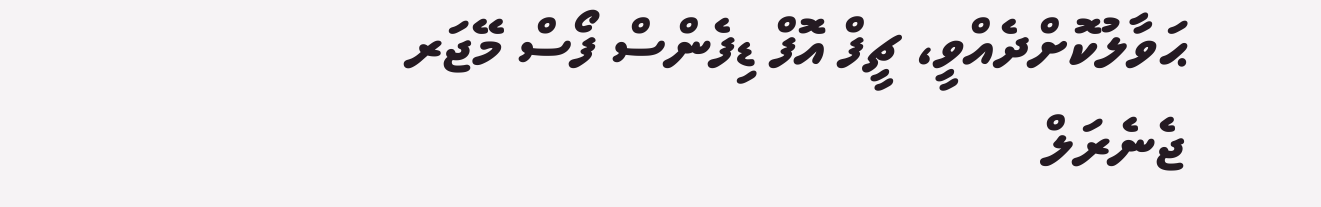ޙަވާލުކޮށްދެއްވީ، ޗީފް އޮފް ޑިފެންސް ފޯސް މޭޖަރ ޖެނެރަލް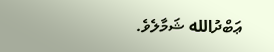ޢަބްދުالله ޝަމާލެވެ.